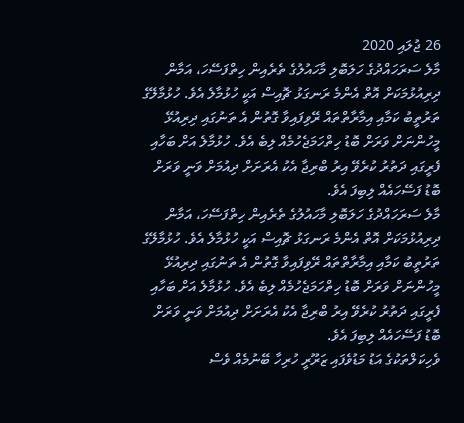26 ޖުލައި 2020
މާލެ ސަރަހައްދުގެ ހަލަބޮލި މާހައުލުގެ ތެރެއިން ހިތްފަސޭހަ، އަމާން ދިރިއުޅުމަކަށް އޮތް އެންމެ ރަނގަޅު ޗޮއިސް އަކީ ހުޅުމާލެ އެވެ. ހުޅުމާލޭގެ ތަރުތީބު ކަމާއި އިމާރާތްތައް ރޭވިފައިވާ ގޮތުން އެ ތަނުގައި ދިރިއުޅޭ މީހުންނަށް ވަރަށް ބޮޑު ހިތްހަމަޖެހުމެއް ލިބެ އެވެ. ހުޅުމާލެ އަށް ބަހާއި ފެރީގައި ދަތުރު ކުރެވޭ އިރު ބްރިޖާ އެކު އެރަށަށް ދިއުމަށް ވަނީ ވަރަށް ބޮޑު ފަސޭހައެއް ލިބިފަ އެވެ.
މާލެ ސަރަހައްދުގެ ހަލަބޮލި މާހައުލުގެ ތެރެއިން ހިތްފަސޭހަ، އަމާން ދިރިއުޅުމަކަށް އޮތް އެންމެ ރަނގަޅު ޗޮއިސް އަކީ ހުޅުމާލެ އެވެ. ހުޅުމާލޭގެ ތަރުތީބު ކަމާއި އިމާރާތްތައް ރޭވިފައިވާ ގޮތުން އެ ތަނުގައި ދިރިއުޅޭ މީހުންނަށް ވަރަށް ބޮޑު ހިތްހަމަޖެހުމެއް ލިބެ އެވެ. ހުޅުމާލެ އަށް ބަހާއި ފެރީގައި ދަތުރު ކުރެވޭ އިރު ބްރިޖާ އެކު އެރަށަށް ދިއުމަށް ވަނީ ވަރަށް ބޮޑު ފަސޭހައެއް ލިބިފަ އެވެ.
ވެހިކަލްތަކުގެ އަޑު މަޑުވެފައި ޒަރޫރީ ހުރިހާ ބޭނުމެއް ވެސް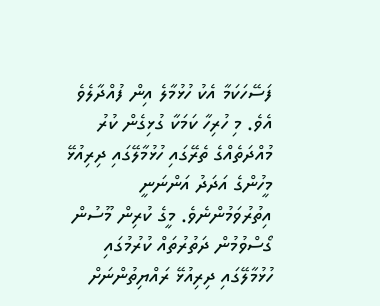ފަސޭހަކަމާ އެކު ހުޅުމާލެ އިން ފުއްދާލެވެ އެވެ. މި ހުރިހާ ކަމަކާ ގުޅިގެން ކުރު މުއްދަތެއްގެ ތެރޭގައި ހުޅުމާލޭގައި ދިރިއުޅޭ މީހުންގެ އަދަދު އަންނަނީ އިތުރުވަމުންނެވެ. މީގެ ކުރިން މޫސުން ގޯސްވުމުން ދަތުރުތައް ކުރުމުގައި ހުޅުމާލޭގައި ދިރިއުޅޭ ރައްޔިތުންނަށް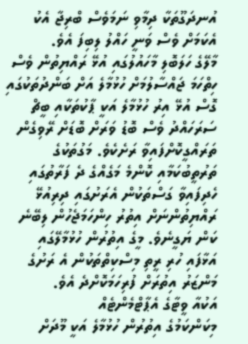އުނދަގޫތަކާ ދިމާވި ނަމަވެސް ބްރިޖާ އެކު އެކަމަށް ވެސް ވަނީ ހައްލު ލިބިފަ އެވެ.
މާލޭގެ ހަލަބޮލި މާހައުލުގައި އުޅޭ ރައްޔިތުން ވެސް ހިތްހަމަ ޖައްސާލުމަށް ހުޅުމާލެ އަށް ބަންދުތަކުގައި ގޮސް އުޅޭ އިރު ހުޅުމާލެ އަކީ ޕާކުތަކާއި ބީޗް ސަރަހައްދު ވެސް ބޮޑު ވަރަށް ބޮޑަށް ރޭވިގެން ތަރައްގީކޮށްފައިވާ ރަށެކެވެ. މަގުތަކުގެ ތަރުތީބުކަމާއި ކޮންމެ މަގެއްގެ ދެ ފަރާތުގައި ހެދިފައިވާ ގަސްތަކުން އެރަށުގައި ދިރިއުޅޭ ރައްޔިތުންނަށް އިތުރު ހިންހަމަޖެހުން ލިބޭނެ ކަން ޔަގީނެވެ. މީގެ އިތުރުން ހުޅުމާލޭގައި އަޅާފައި ހުރި ރީތި މިސްކިތްތަކުން އެ ރަށުގެ މަންޒަރު އިތުރަށް ފުރިހަމަކޮށްދެ އެވެ.
އަކުއާ ވީޓާގެ އެޕާޓްމެންޓެއް
މިކަންކަމުގެ އިތުރުން ހުޅުމާލެ އަކީ މޫދަށް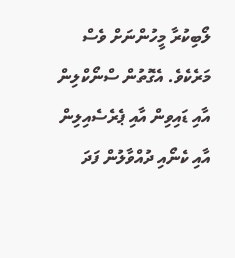ލޯބިކުރާ މީހުންނަށް ވެސް މަރެކެވެ. އެގޮތުން ސްނޯކްލިން އާއި ޑައިވިން އާއި ޕެރެސެއިލިން އާއި ކެނޯއި ދުއްވާލުން ފަދަ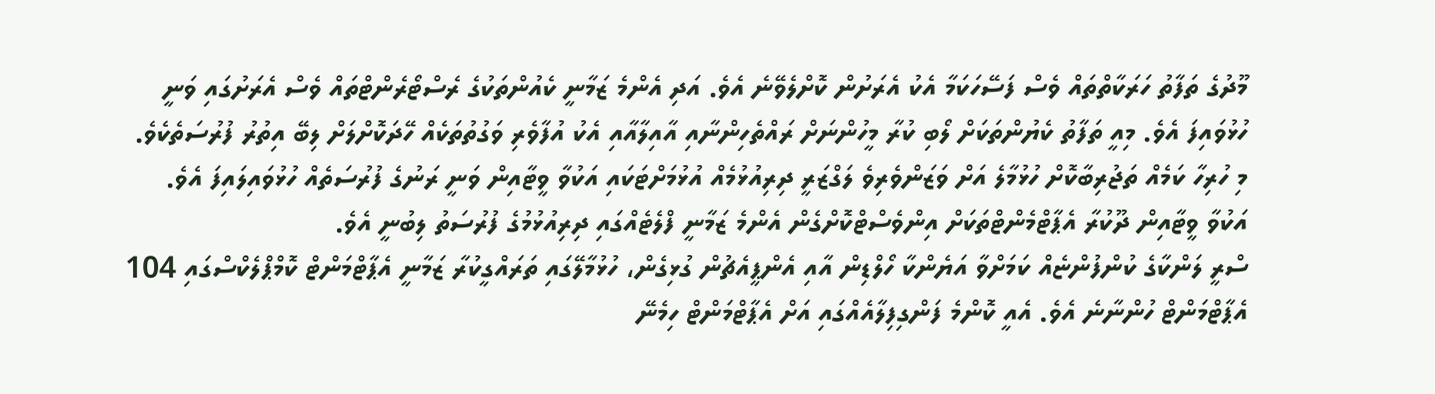މޫދުގެ ތަފާތު ހަރަކާތްތައް ވެސް ފަސޭހަކަމާ އެކު އެރަށުން ކޮށްލެވޭނެ އެވެ. އަދި އެންމެ ޒަމާނީ ކެއުންތަކުގެ ރެސްޓޯރެންޓްތައް ވެސް އެރަށުގައި ވަނީ ހުޅުވައިފަ އެވެ. މިއީ ތަފާތު ކެޔުންތަކަށް ލޯބި ކުރާ މީހުންނަށް ރައްތެހިންނާއި އާއިލާއާއި އެކު އުފާވެރި ވަގުތުތަކެއް ހޭދަކޮށްލަށް ލިބޭ އިތުރު ފުރުސަތެކެވެ.
މި ހުރިހާ ކަމެއް ތަޖުރިބާކޮށް ހުޅުމާލެ އަށް ވަޒަންވެރިވެ ލަގްޒަރީ ދިރިއުޅުމެއް އުޅުމަށްޓަކައި އަކުވާ ވީޓާއިން ވަނީ ރަނުގެ ފުރުސަތެއް ހުޅުވައިލައިފަ އެވެ. އަކުވާ ވީޓާއިން ދޫކުރާ އެޕާޓްމެންޓްތަކަށް އިންވެސްޓްކޮށްގެން އެންމެ ޒަމާނީ ފްލެޓެއްގައި ދިރިއުޅުމުގެ ފުރުސަތު ލިބުނީ އެވެ.
ސްރީ ލަންކާގެ ކުންފުންޏެއް ކަމަށްވާ އަޔެންކާ ހޯލްޑިން އާއި އެންޕީއެޗުން ގުޅިގެން، ހުޅުމާލޭގައި ތަރައްގީކުރާ ޒަމާނީ އެޕާޓްމަންޓް ކޮމްޕްލެކްސްގައި 104 އެޕާޓްމަންޓް ހުންނާނެ އެވެ. އެއީ ކޮންމެ ފަންގިފިލާއެއްގައި އަށް އެޕާޓްމަންޓް ހިމެނޭ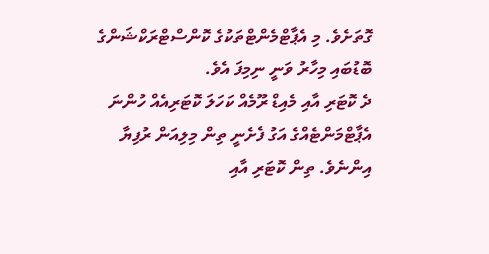ގޮތަށެވެ. މި އެޕާޓްމެންޓްތަކުގެ ކޮންސްޓްރަކްޝަންގެ ބޮޑުބައި މިހާރު ވަނީ ނިމިފަ އެވެ.
ދެ ކޮޓަރި އާއި މެއިޑް ރޫމެއް ކަހަލަ ކޮޓަރިއެއް ހުންނަ އެޕާޓްމަންޓެއްގެ އަގު ފެށެނީ ތިން މިލިއަން ރުފިޔާ އިންނެވެ. ތިން ކޮޓަރި އާއި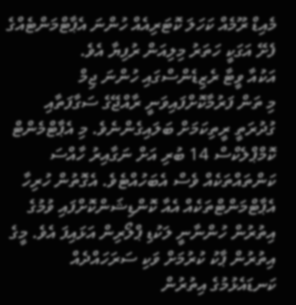މެއިޑް ރޫމެއް ކަހަލަ ކޮޓަރިއެއް ހުންނަ އެޕާޓްމަންޓެއްގެ ފެށޭ އަގަކީ ހަތަރު މިލިއަން ރުފިޔާ އެވެ.
އަކުއާ ވީޓާ ރެޒިޑެންސްގައި ހުންނަ ޖިމް
މި ތަން ފަރުމާކޮށްފައިވަނީ ރާއްޖޭގެ ސަގާފަތާއި ގުދުރަތީ ރީތިކަމަށް ބަލައިގެންނެވެ. މި އެޕާޓްމެންޓް ކޮމްޕްލެކްސް 14 ބުރި އަށް ނަގާއިރު ހާއްސަ ކަންތައްތަކެއް ވެސް އެބަހުއްޓެވެ. އެގޮތުން ހުރިހާ އެޕާޓްމަންޓްތަކެއް އެއާ ކޮންޑިޝަންކޮށްފައި ވުމުގެ އިތުރުން ހުންނާނީ ލަކުޑި ޕްލޯރިން އަޅައިފަ އެވެ. މީގެ އިތުރުން ޕާކު ކުރުމަށް ވަކި ސަރަހައްދެއް ކަނޑައެޅުމުގެ އިތުރުން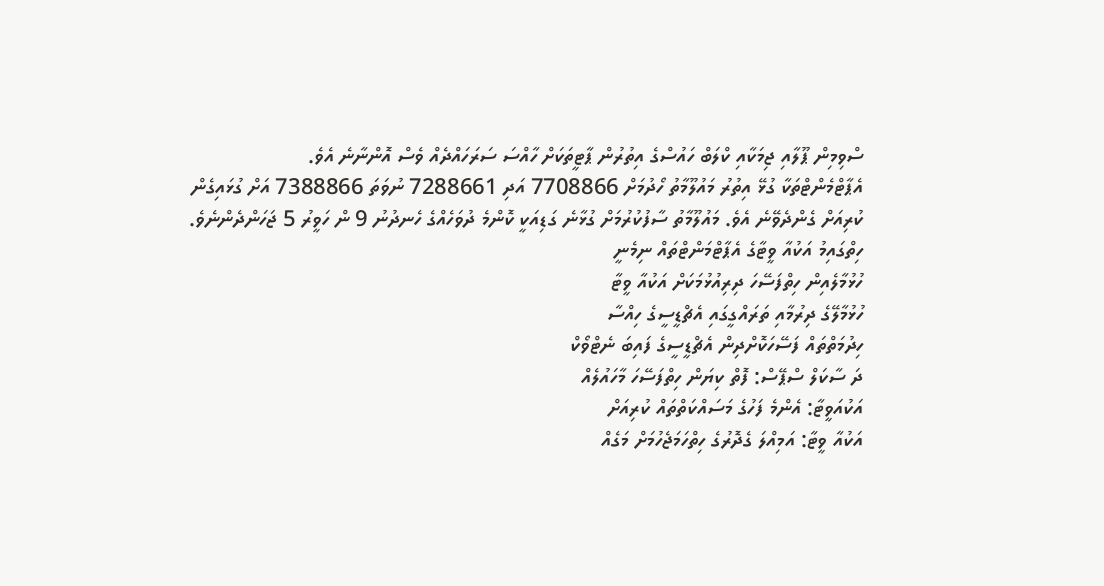ސްވިމިން ޕޫލާއި ޖިމަކާއި ކްލަބް ހައުސްގެ އިތުރުން ޕާޓީތަކަށް ހާއްސަ ސަރަހައްދެއް ވެސް އޮންނާނެ އެވެ.
އެޕާޓްމެންޓްތަކާ ގުޅޭ އިތުރު މައުލޫމާތު ހޯދުމަށް 7708866 އަދި 7288661 ނުވަތަ 7388866 އަށް ގުޅައިގެން ކުރިއަށް ގެންދެވޭނެ އެވެ. މައުލޫމާތު ސާފުކުރުމަށް ގުޅާނެ ގަޑިއަކީ ކޮންމެ ދުވަހެއްގެ ހެނދުނު 9 ން ހަވީރު 5 ޖަހަންދެންނެވެ.
ހިތްގައިމު އަކުއާ ވީޓާގެ އެޕާޓްމަންޓްތައް ނިމެނީ
ހުޅުމާލެއިން ހިތްފަސޭހަ ދިރިއުޅުމަކަށް އަކުއާ ވީޓާ
ހުޅުމާލޭގެ ދިރުމާއި ތަރައްގީގައި އެޗްޑީސީގެ ހިއްސާ
ހިދުމަތްތައް ފަސޭހަކޮށްދިން އެޗްޑީސީގެ ފައިބަ ނެޓްވޯކް
ދަ ސާކަލް ސްޕޭސް: ފޮތް ކިޔަން ހިތްފަސޭހަ މާހައުލެއް
އަކުއަވީޓާ: އެންމެ ފަހުގެ މަސައްކަތްތައް ކުރިއަށް
އަކުއާ ވީޓާ: އަމިއްލަ ގެދޮރުގެ ހިތްހަމަޖެހުމަށް މަގެއް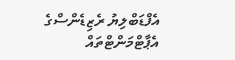އެފްޑަބްލިޔު ރެޒިޑެންސްގެ އެޕާޓްމަންޓްތައް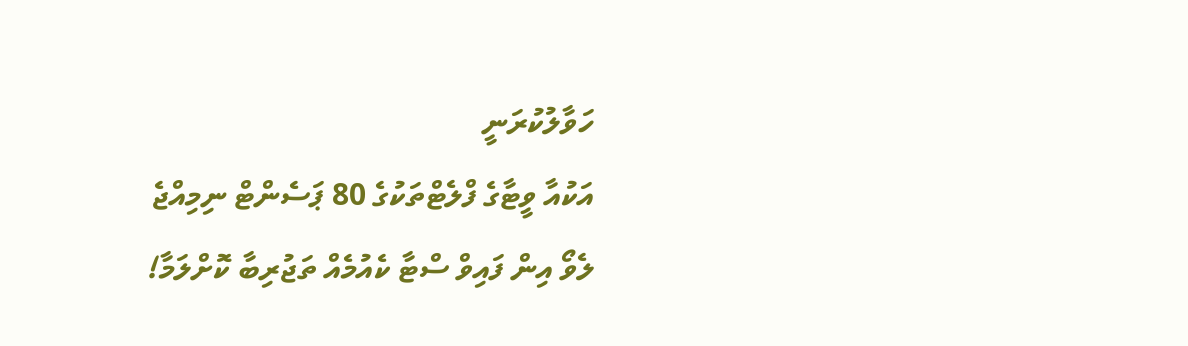ހަވާލުކުރަނީ
އަކުއާ ވީޓާގެ ފްލެޓްތަކުގެ 80 ޕަސެންޓް ނިމިއްޖެ
ލެވޯ އިން ފައިވް ސްޓާ ކެއުމެއް ތަޖުރިބާ ކޮށްލަމާ!